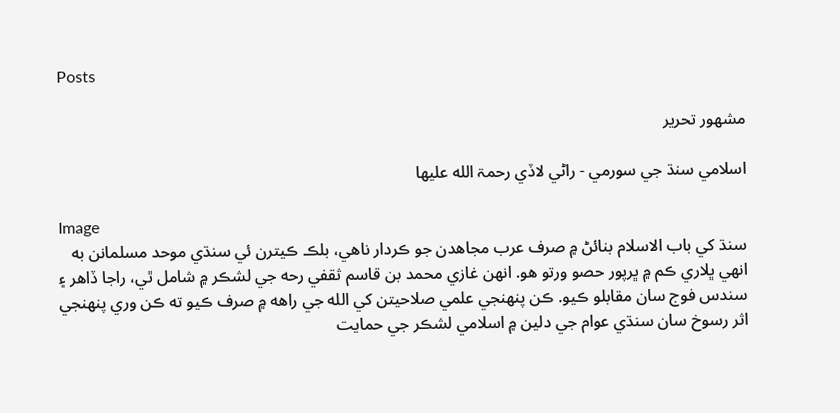Posts

مشهور تحریر

اسلامي سنڌ جي سورمي - راڻي لاڏي رحمۃ الله عليها

Image
سنڌ کي باب الاسلام بنائڻ ۾ صرف عرب مجاهدن جو ڪردار ناهي، بلڪ ڪيترن ئي سنڌي موحد مسلمانن به انهي ڀلاري ڪم ۾ ڀرپور حصو ورتو هو. انهن غازي محمد بن قاسم ثقفي رحه جي لشڪر ۾ شامل ٿي، راجا ڏاهر ۽ سندس فوج سان مقابلو ڪيو. ڪن پنهنجي علمي صلاحيتن کي الله جي راهه ۾ صرف ڪيو ته ڪن وري پنهنجي اثر رسوخ سان سنڌي عوام جي دلين ۾ اسلامي لشڪر جي حمايت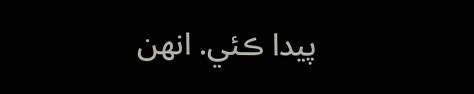پيدا ڪئي. انهن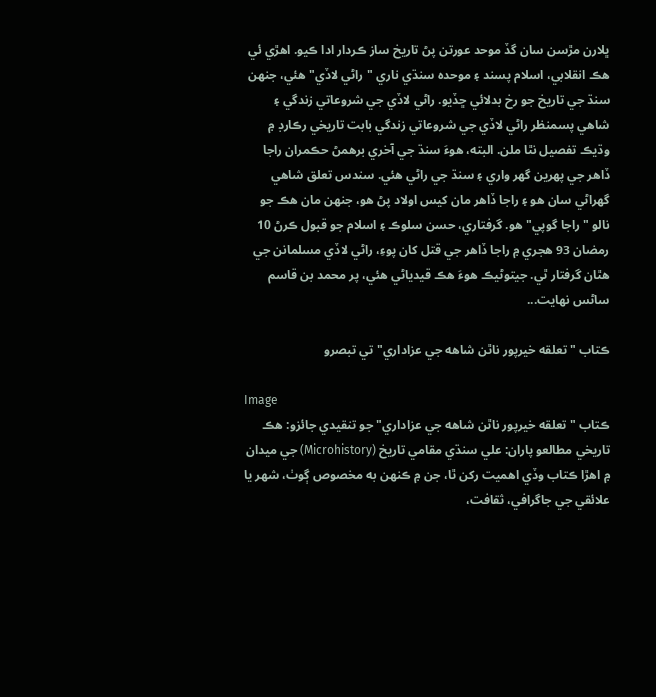ڀلارن مڙسن سان گڏ موحد عورتن پڻ تاريخ ساز ڪردار ادا ڪيو. اهڙي ئي هڪ انقلابي، اسلام پسند ۽ موحده سنڌي ناري "راڻي لاڏي" هئي، جنهن سنڌ جي تاريخ جو رخ بدلائي ڇڏيو. راڻي لاڏي جي شروعاتي زندگي ۽ شاهي پسمنظر راڻي لاڏي جي شروعاتي زندگي بابت تاريخي رڪارڊ ۾ وڌيڪ تفصيل نٿا ملن. البته، هوءَ سنڌ جي آخري برهمڻ حڪمران راجا ڏاهر جي پهرين گهر واري ۽ سنڌ جي راڻي هئي. سندس تعلق شاهي گهراڻي سان هو ۽ راجا ڏاهر مان کيس اولاد پڻ هو، جنهن مان هڪ جو نالو "راجا گوپي" هو. گرفتاري، حسن سلوڪ ۽ اسلام جو قبول ڪرڻ 10 رمضان 93 هجري ۾ راجا ڏاهر جي قتل کان پوءِ، راڻي لاڏي مسلمانن جي هٿان گرفتار ٿي. جيتوڻيڪ هوءَ هڪ قيدياڻي هئي، پر محمد بن قاسم ساڻس نهايت...

ڪتاب "تعلقه خيرپور ناٿن شاهه جي عزاداري" تي تبصرو

Image
ڪتاب "تعلقه خيرپور ناٿن شاهه جي عزاداري" جو تنقيدي جائزو: هڪ تاريخي مطالعو پاران: علي سنڌي مقامي تاريخ (Microhistory) جي ميدان ۾ اهڙا ڪتاب وڏي اهميت رکن ٿا، جن ۾ ڪنهن به مخصوص ڳوٺ، شهر يا علائقي جي جاگرافي، ثقافت،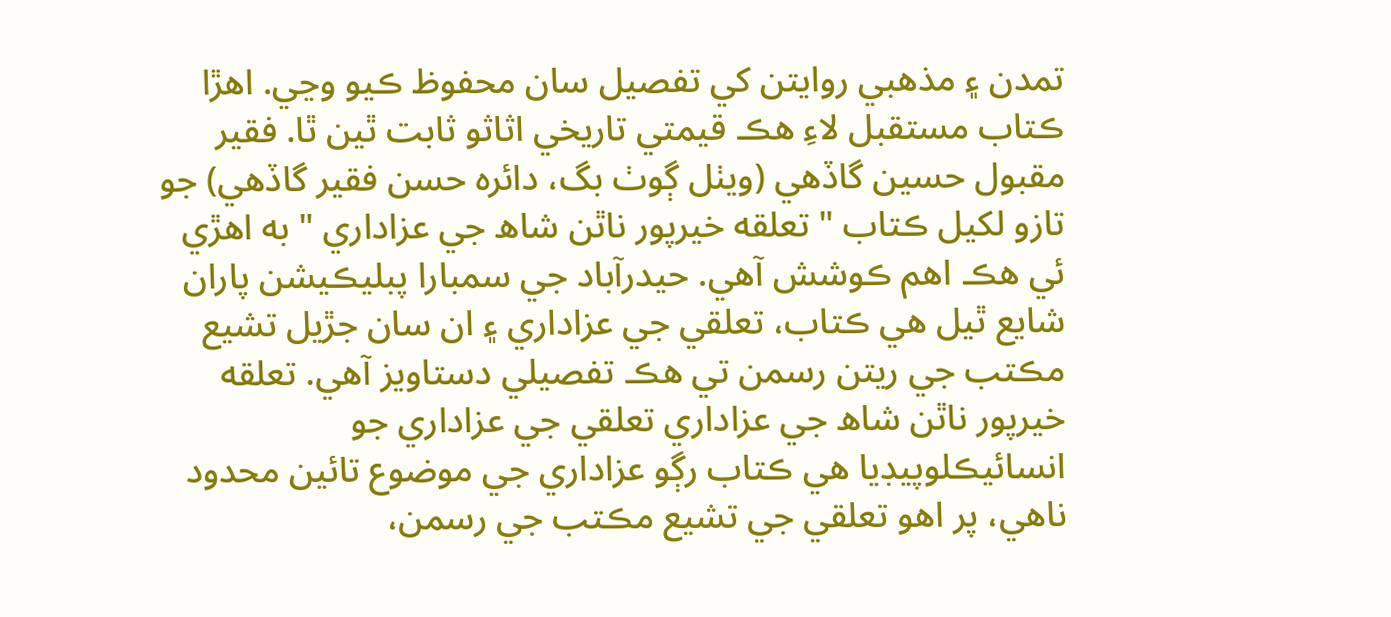تمدن ۽ مذهبي روايتن کي تفصيل سان محفوظ ڪيو وڃي. اهڙا ڪتاب مستقبل لاءِ هڪ قيمتي تاريخي اثاثو ثابت ٿين ٿا. فقير مقبول حسين گاڏهي (ويٺل ڳوٺ بگ، دائرہ حسن فقير گاڏهي) جو تازو لکيل ڪتاب " تعلقه خيرپور ناٿن شاھ جي عزاداري " به اهڙي ئي هڪ اهم ڪوشش آهي. حيدرآباد جي سمبارا پبليڪيشن پاران شايع ٿيل هي ڪتاب، تعلقي جي عزاداري ۽ ان سان جڙيل تشيع مڪتب جي ريتن رسمن تي هڪ تفصيلي دستاويز آهي. تعلقه خيرپور ناٿن شاھ جي عزاداري تعلقي جي عزاداري جو انسائيڪلوپيڊيا هي ڪتاب رڳو عزاداري جي موضوع تائين محدود ناهي، پر اهو تعلقي جي تشيع مڪتب جي رسمن،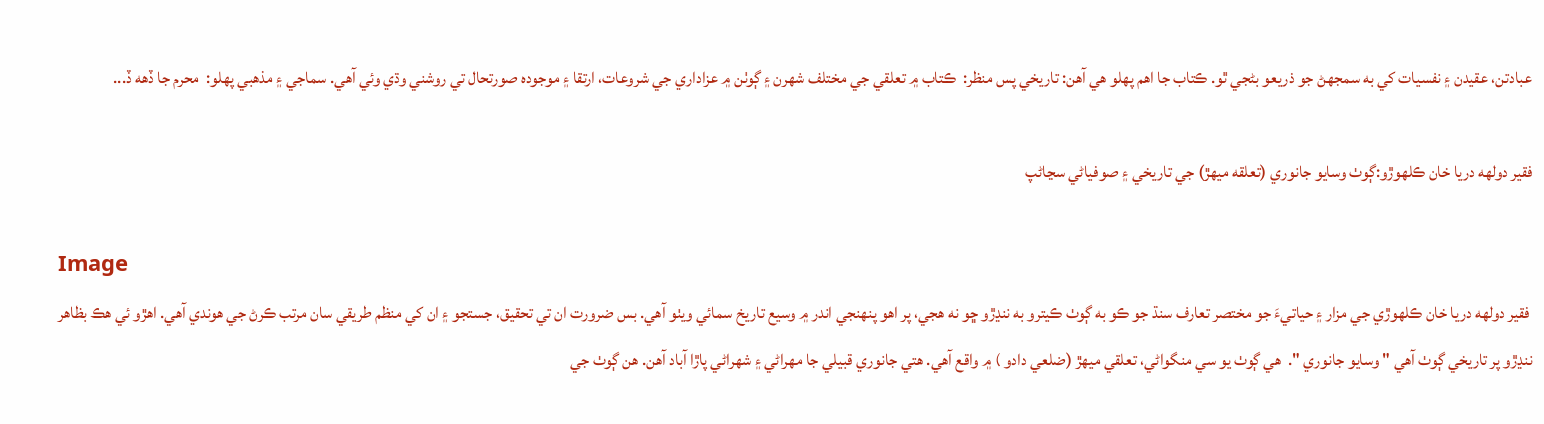عبادتن، عقيدن ۽ نفسيات کي به سمجهڻ جو ذريعو بڻجي ٿو. ڪتاب جا اهم پهلو هي آهن: تاريخي پس منظر:  ڪتاب ۾ تعلقي جي مختلف شهرن ۽ ڳوٺن ۾ عزاداري جي شروعات، ارتقا ۽ موجوده صورتحال تي روشني وڌي وئي آهي. سماجي ۽ مذهبي پهلو:  محرم جا ڏهه ڏ...

فقير دولهه دريا خان ڪلهوڙو:ڳوٺ وسايو جانوري (تعلقه ميهڙ) جي تاريخي ۽ صوفياڻي سڃاڻپ

Image
 فقير دولهه دريا خان ڪلهوڙي جي مزار ۽ حياتيءَ جو مختصر تعارف سنڌ جو ڪو به ڳوٺ ڪيترو به ننڍڙو ڇو نه هجي، پر اهو پنهنجي اندر ۾ وسيع تاريخ سمائي ويٺو آهي. بس ضرورت ان تي تحقيق، جستجو ۽ ان کي منظم طريقي سان مرتب ڪرڻ جي هوندي آهي. اهڙو ئي هڪ بظاهر ننڍڙو پر تاريخي ڳوٺ آهي " وسايو جانوري ".  هي ڳوٺ يو سي منگواڻي، تعلقي ميهڙ (ضلعي دادو ) ۾ واقع آهي. هتي جانوري قبيلي جا مهراڻي ۽ شهراڻي پاڙا آباد آهن. هن ڳوٺ جي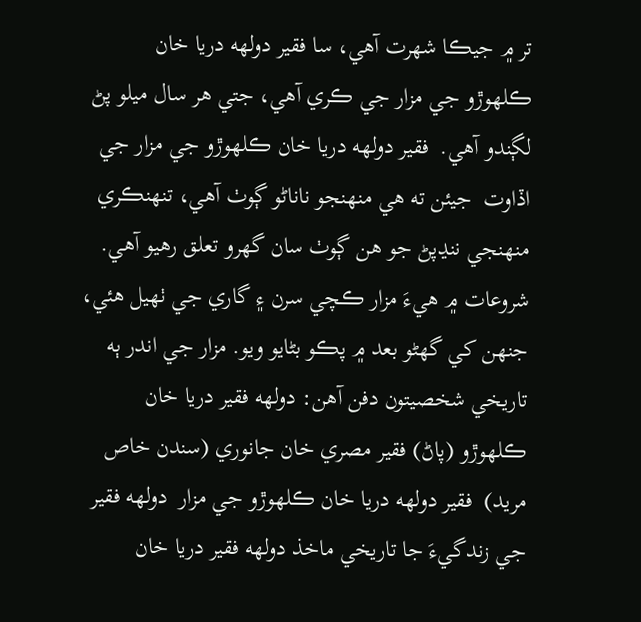تر ۾ جيڪا شهرت آهي، سا فقير دولهه دريا خان ڪلهوڙو جي مزار جي ڪري آهي، جتي هر سال ميلو پڻ لڳندو آهي.  فقير دولهه دريا خان ڪلهوڙو جي مزار جي اڏاوت  جيئن ته هي منهنجو ناناڻو ڳوٺ آهي، تنهنڪري منهنجي ننڍپڻ جو هن ڳوٺ سان گهرو تعلق رهيو آهي. شروعات ۾ ھيءَ مزار ڪچي سرن ۽ گاري جي ٺهيل هئي، جنهن کي گهڻو بعد ۾ پڪو بڻايو ويو. مزار جي اندر ٻه تاريخي شخصيتون دفن آهن: دولهه فقير دريا خان ڪلهوڙو (پاڻ) فقير مصري خان جانوري (سندن خاص مريد)  فقير دولهه دريا خان ڪلهوڙو جي مزار  دولهه فقير جي زندگيءَ جا تاريخي ماخذ دولهه فقير دريا خان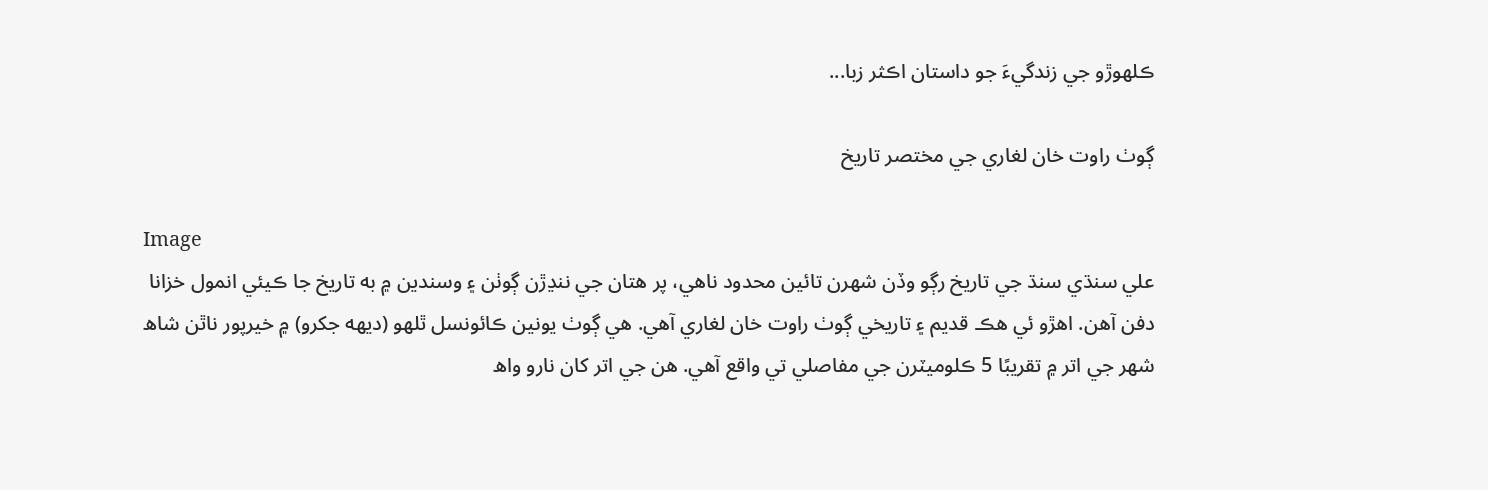ڪلهوڙو جي زندگيءَ جو داستان اڪثر زبا...

ڳوٺ راوت خان لغاري جي مختصر تاريخ

Image
علي سنڌي سنڌ جي تاريخ رڳو وڏن شهرن تائين محدود ناهي، پر هتان جي ننڍڙن ڳوٺن ۽ وسندين ۾ به تاريخ جا ڪيئي انمول خزانا دفن آهن. اهڙو ئي هڪ قديم ۽ تاريخي ڳوٺ راوت خان لغاري آهي. هي ڳوٺ يونين ڪائونسل ٿلهو (ديهه جکرو) ۾ خيرپور ناٿن شاھ شهر جي اتر ۾ تقريبًا 5 ڪلوميٽرن جي مفاصلي تي واقع آهي. هن جي اتر کان نارو واھ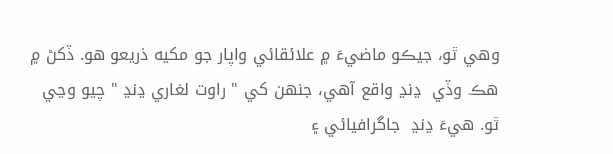وهي ٿو، جيڪو ماضيءَ ۾ علائقائي واپار جو مکيه ذريعو هو. ڏکڻ ۾ هڪ وڏي  ڍنڍ واقع آهي، جنهن کي " راوت لغاري ڍنڍ " چيو وڃي ٿو. هيءَ ڍنڍ  جاگرافيائي ۽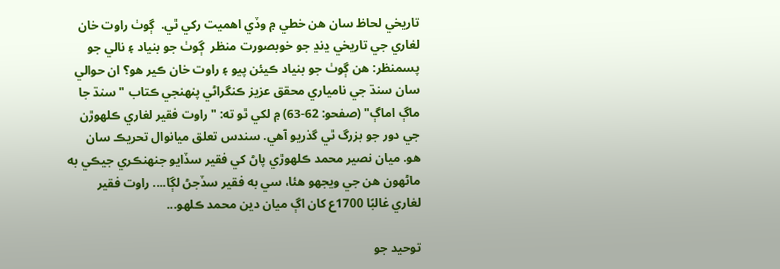تاريخي لحاظ سان هن خطي ۾ وڏي اهميت رکي ٿي.  ڳوٺ راوت خان لغاري جي تاريخي ڍنڍ جو خوبصورت منظر  ڳوٺ جو بنياد ۽ نالي جو پسمنظر: هن ڳوٺ جو بنياد ڪيئن پيو ۽ راوت خان ڪير هو؟ ان حوالي سان سنڌ جي نامياري محقق عزيز ڪنگراڻي پنهنجي ڪتاب " سنڌ جا ماڳ اماڳ" (صفحو: 62-63) ۾ لکي ٿو ته: "راوت فقير لغاري ڪلهوڙن جي دور جو بزرگ ٿي گذريو آهي. سندس تعلق ميانوال تحريڪ سان هو. ميان نصير محمد ڪلهوڙي پاڻ کي فقير سڏايو جنهنڪري جيڪي به ماڻهون هن جي ويجهو هئا، سي به فقير سڏجڻ لڳا.... راوت فقير لغاري غالبًا 1700ع کان اڳ ميان دين محمد ڪلهو...

توحيد جو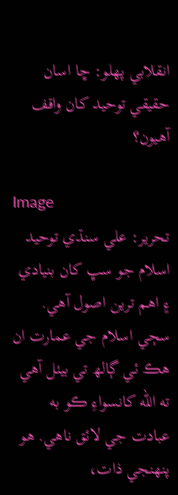انقلابي پهلو: ڇا اسان حقيقي توحيد کان واقف آهيون؟

Image
تحرير: علي سنڌي توحيد اسلام جو سڀ کان بنيادي ۽ اهم ترين اصول آهي. سڄي اسلام جي عمارت ان هڪ ئي ڳالھ تي بيٺل آهي ته الله کانسواءِ ڪو به عبادت جي لائق ناهي. هو پنهنجي ذات،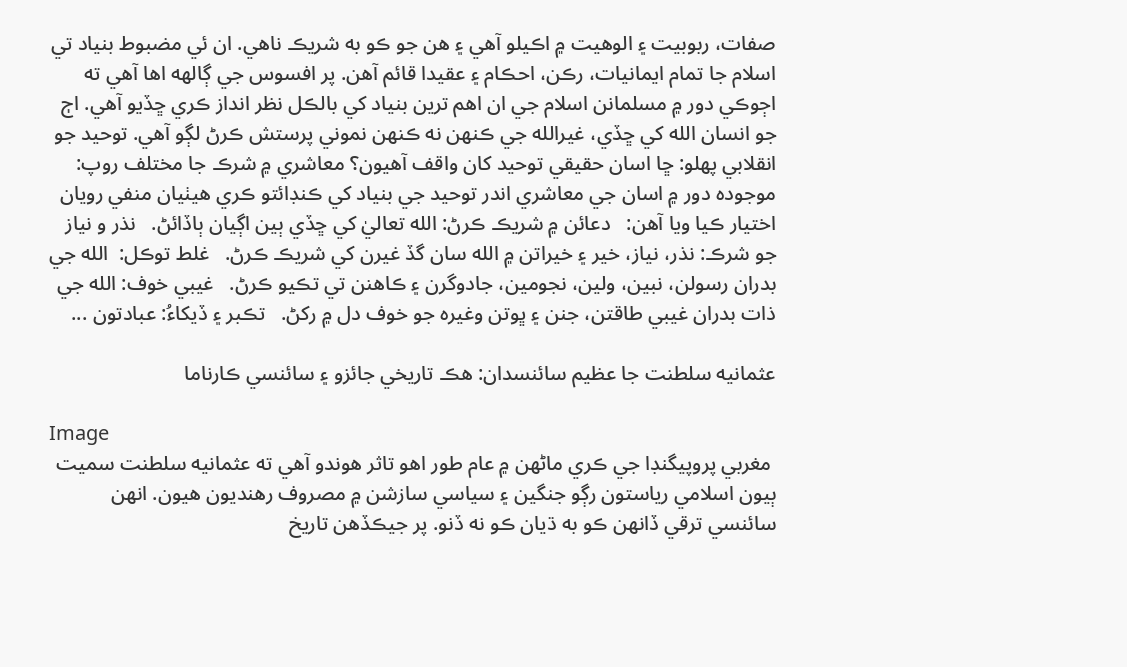صفات، ربوبيت ۽ الوهيت ۾ اڪيلو آهي ۽ هن جو ڪو به شريڪ ناهي. ان ئي مضبوط بنياد تي اسلام جا تمام ايمانيات، رڪن، احڪام ۽ عقيدا قائم آهن. پر افسوس جي ڳالهه اها آهي ته اڄوڪي دور ۾ مسلمانن اسلام جي ان اهم ترين بنياد کي بالڪل نظر انداز ڪري ڇڏيو آهي. اڄ جو انسان الله کي ڇڏي، غيرالله جي ڪنهن نه ڪنهن نموني پرستش ڪرڻ لڳو آهي. توحيد جو انقلابي پهلو: ڇا اسان حقيقي توحيد کان واقف آهيون؟ معاشري ۾ شرڪ جا مختلف روپ: موجوده دور ۾ اسان جي معاشري اندر توحيد جي بنياد کي ڪنڊائتو ڪري هيٺيان منفي رويان اختيار ڪيا ويا آهن:   دعائن ۾ شريڪ ڪرڻ: الله تعاليٰ کي ڇڏي ٻين اڳيان ٻاڏائڻ.   نذر و نياز جو شرڪ: نذر، نياز، خير ۽ خيراتن ۾ الله سان گڏ غيرن کي شريڪ ڪرڻ.   غلط توڪل:  الله جي بدران رسولن، نبين، ولين، نجومين، جادوگرن ۽ ڪاهنن تي تڪيو ڪرڻ.   غيبي خوف: الله جي ذات بدران غيبي طاقتن، جنن ۽ ڀوتن وغيره جو خوف دل ۾ رکڻ.   تڪبر ۽ ڏيکاءُ: عبادتون ...

عثمانيه سلطنت جا عظيم سائنسدان: هڪ تاريخي جائزو ۽ سائنسي ڪارناما

Image
 مغربي پروپيگنڊا جي ڪري ماڻهن ۾ عام طور اهو تاثر هوندو آهي ته عثمانيه سلطنت سميت ٻيون اسلامي رياستون رڳو جنگين ۽ سياسي سازشن ۾ مصروف رهنديون هيون. انهن سائنسي ترقي ڏانهن ڪو به ڌيان ڪو نه ڏنو. پر جيڪڏهن تاريخ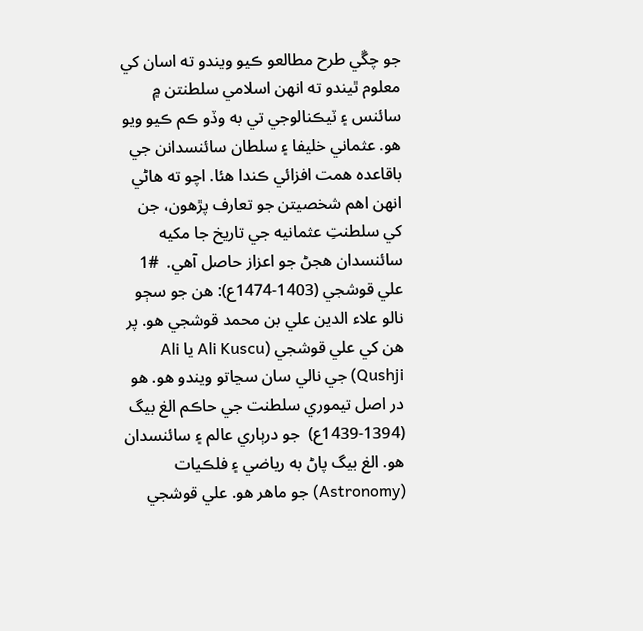جو چڱي طرح مطالعو ڪيو ويندو ته اسان کي معلوم ٿيندو ته انهن اسلامي سلطنتن ۾ سائنس ۽ ٽيڪنالوجي تي به وڏو ڪم ڪيو ويو هو. عثماني خليفا ۽ سلطان سائنسدانن جي باقاعده همت افزائي ڪندا هئا. اچو ته هاڻي انهن اهم شخصيتن جو تعارف پڙهون، جن کي سلطنتِ عثمانيه جي تاريخ جا مکيه سائنسدان هجڻ جو اعزاز حاصل آهي.  #1 علي قوشجي (1403-1474ع): هن جو سڄو نالو علاء الدين علي بن محمد قوشجي هو. پر هن کي علي قوشجي (Ali Kuscu يا Ali Qushji) جي نالي سان سڃاتو ويندو هو. هو در اصل تيموري سلطنت جي حاڪم الغ بيگ (1394-1439ع)  جو درٻاري عالم ۽ سائنسدان هو. الغ بيگ پاڻ به رياضي ۽ فلڪيات (Astronomy) جو ماهر هو. علي قوشجي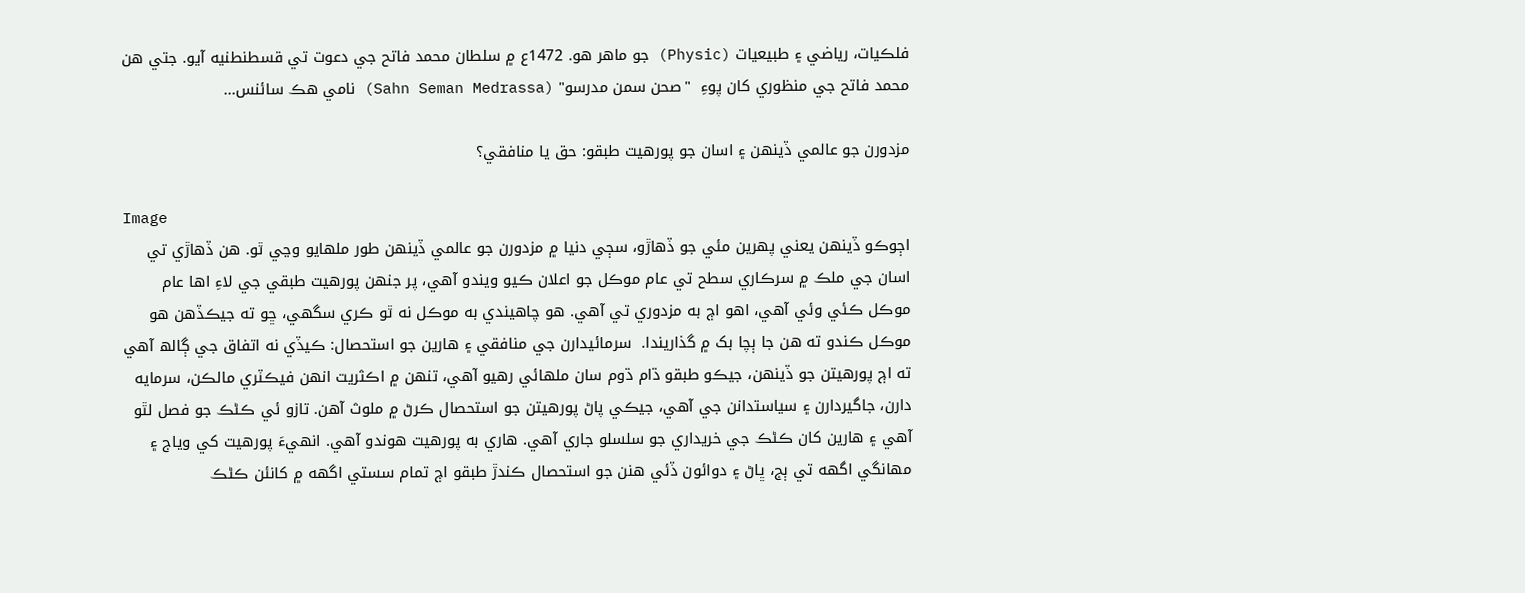فلڪيات، رياضي ۽ طبيعيات (Physic) جو ماهر هو. 1472ع ۾ سلطان محمد فاتح جي دعوت تي قسطنطنيه آيو. جتي هن محمد فاتح جي منظوري کان پوءِ  "صحن سمن مدرسو" (Sahn Seman Medrassa) نامي هڪ سائنس...

مزدورن جو عالمي ڏينهن ۽ اسان جو پورهيت طبقو: حق يا منافقي؟

Image
اڄوڪو ڏينهن يعني پهرين مئي جو ڏهاڙو، سڄي دنيا ۾ مزدورن جو عالمي ڏينهن طور ملهايو وڃي ٿو. هن ڏهاڙي تي اسان جي ملڪ ۾ سرڪاري سطح تي عام موڪل جو اعلان ڪيو ويندو آهي، پر جنهن پورهيت طبقي جي لاءِ اها عام موڪل ڪئي وئي آهي، اهو اڄ به مزدوري تي آهي. هو چاهيندي به موڪل نه ٿو ڪري سگهي، ڇو ته جيڪڏهن هو موڪل ڪندو ته هن جا ٻچا بک ۾ گذاريندا.  سرمائيدارن جي منافقي ۽ هارين جو استحصال: ڪيڏي نه اتفاق جي ڳالھ آھي ته اڄ پورهيتن جو ڏينهن، جيڪو طبقو ڌام ڌوم سان ملهائي رهيو آهي، تنهن ۾ اڪثريت انهن فيڪٽري مالڪن، سرمايه دارن، جاگيردارن ۽ سياستدانن جي آهي، جيڪي پاڻ پورهيتن جو استحصال ڪرڻ ۾ ملوث آهن. تازو ئي ڪڻڪ جو فصل لٿو آهي ۽ هارين کان ڪڻڪ جي خريداري جو سلسلو جاري آهي. هاري به پورهيت هوندو آهي. انهيءَ پورهيت کي وياج ۽ مهانگي اگهه تي ٻج، ڀاڻ ۽ دوائون ڏئي هنن جو استحصال ڪندڙ طبقو اڄ تمام سستي اگهه ۾ کانئن ڪڻڪ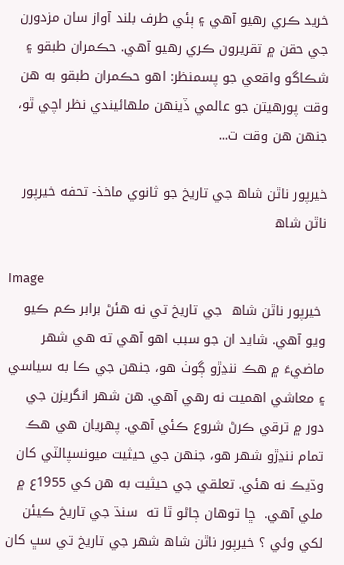خريد ڪري رهيو آهي ۽ ٻئي طرف بلند آواز سان مزدورن جي حقن ۾ تقريرون ڪري رهيو آهي. حڪمران طبقو ۽ شڪاگو واقعي جو پسمنظر: اهو حڪمران طبقو به هن وقت پورهيتن جو عالمي ڏينهن ملهائيندي نظر اچي ٿو، جنهن هن وقت ت...

خيرپور ناٿن شاھ جي تاريخ جو ثانوي ماخذ- تحفه خيرپور ناٿن شاھ

Image
 خيرپور ناٿن شاھ  جي تاريخ تي نه هئڻ برابر ڪم ڪيو ويو آهي. شايد ان جو سبب اهو آهي ته هي شهر ماضيءَ ۾ هڪ ننڍڙو ڳوٺ هو، جنهن جي ڪا به سياسي ۽ معاشي اهميت نه رهي آهي. هن شهر انگريزن جي دور ۾ ترقي ڪرڻ شروع ڪئي آهي. پهريان هي هڪ تمام ننڍڙو شهر هو، جنهن جي حيثيت ميونسپالٽي کان وڌيڪ نه هئي. تعلقي جي حيثيت به هن کي 1955ع ۾ ملي آهي.  ڇا توهان ڄاڻو ٿا ته  سنڌ جي تاريخ ڪيئن لکي وئي ؟ خيرپور ناٿن شاھ شهر جي تاريخ تي سڀ کان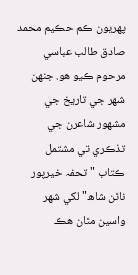پهريون ڪم حڪيم محمد صادق طالب عباسي مرحوم ڪيو هو. جنهن شهر جي تاريخ جي مشهور شاعرن جي تذڪري تي مشتمل ڪتاب "تحفہ خيرپور ناٿن شاھ" لکي شهر واسين مٿان هڪ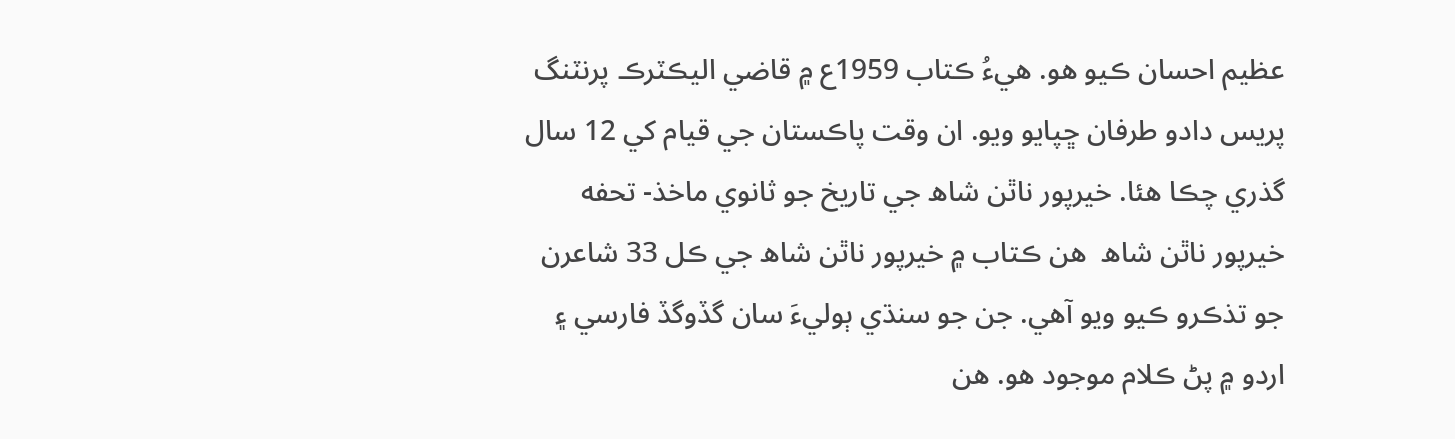عظيم احسان ڪيو هو. هيءُ ڪتاب 1959ع ۾ قاضي اليڪٽرڪ پرنٽنگ پريس دادو طرفان ڇپايو ويو. ان وقت پاڪستان جي قيام کي 12 سال گذري چڪا هئا. خيرپور ناٿن شاھ جي تاريخ جو ثانوي ماخذ- تحفه خيرپور ناٿن شاھ  هن ڪتاب ۾ خيرپور ناٿن شاھ جي ڪل 33 شاعرن جو تذڪرو ڪيو ويو آهي. جن جو سنڌي ٻوليءَ سان گڏوگڏ فارسي ۽ اردو ۾ پڻ ڪلام موجود هو. هن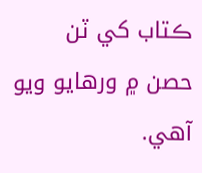ڪتاب کي ٽن حصن ۾ ورهايو ويو آهي.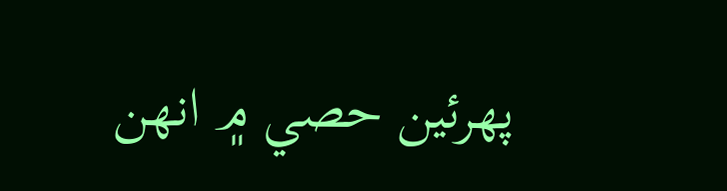پهرئين حصي ۾ انهن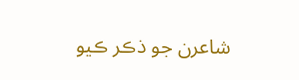شاعرن جو ذڪر ڪيو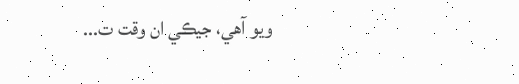ويو آهي، جيڪي ان وقت ت...